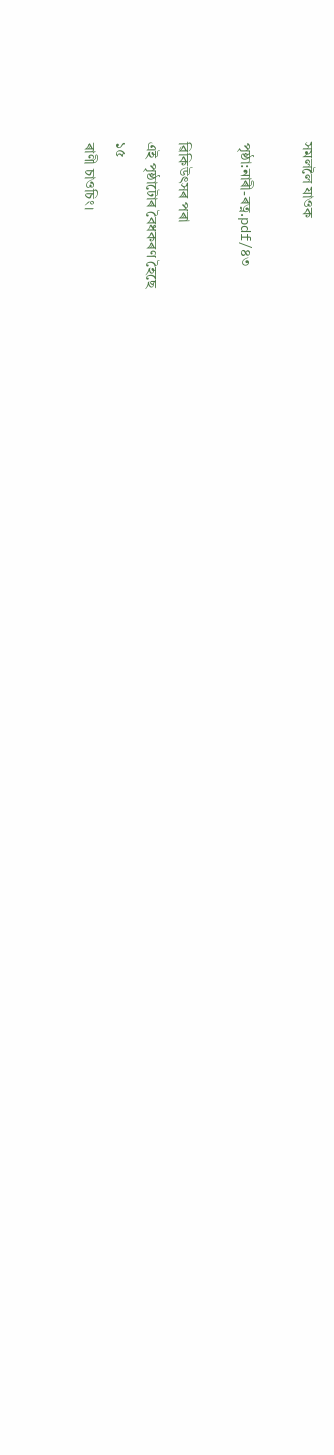সমললৈ যাওক

পৃষ্ঠা:নাৰী-ৰত্ন.pdf/৪৩

ৱিকিউৎসৰ পৰা
এই পৃষ্ঠাটোৰ বৈধকৰণ হৈছে
১৫
ৰাণী চাওচিং।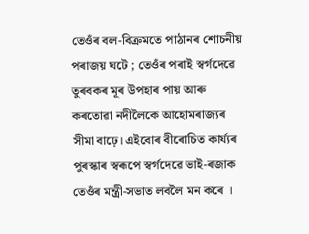তেওঁৰ বল-বিক্ৰমতে পাঠানৰ শোচনীয় পৰাজয় ঘটে ; তেওঁৰ পৰাই স্বৰ্গদেৱে তুৰবকৰ মূৰ উপহাৰ পায় আৰু কৰতোৱা নদীলৈকে আহোমৰাজ্যৰ সীমা বাঢ়ে। এইবোৰ বীৰোচিত কাৰ্য্যৰ পুৰস্কাৰ স্বৰূপে স্বৰ্গদেৱে ভাই-ৰজাক তেওঁৰ মন্ত্ৰী-সভাত লবলৈ মন কৰে ।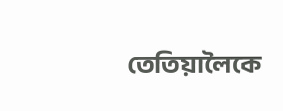তেতিয়ালৈকে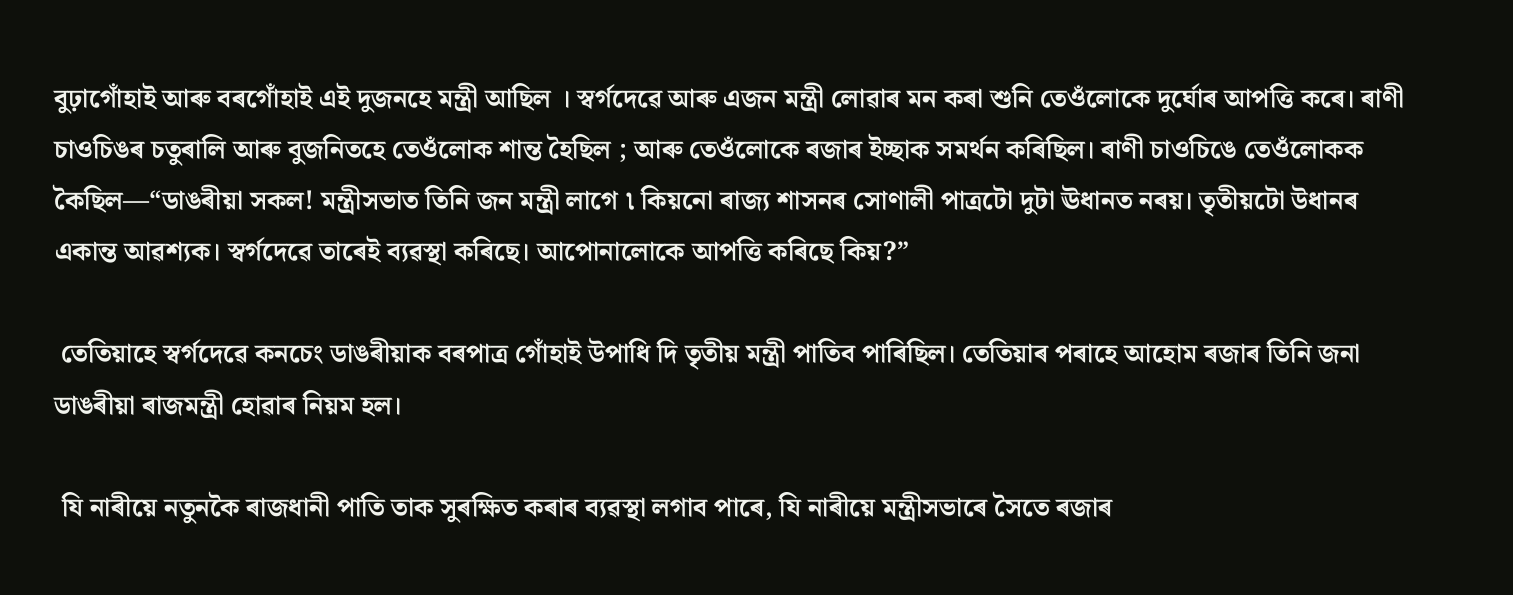বুঢ়াগোঁহাই আৰু বৰগোঁহাই এই দুজনহে মন্ত্ৰী আছিল । স্বৰ্গদেৱে আৰু এজন মন্ত্ৰী লোৱাৰ মন কৰা শুনি তেওঁলোকে দুৰ্ঘোৰ আপত্তি কৰে। ৰাণী চাওচিঙৰ চতুৰালি আৰু বুজনিতহে তেওঁলোক শান্ত হৈছিল ; আৰু তেওঁলোকে ৰজাৰ ইচ্ছাক সমৰ্থন কৰিছিল। ৰাণী চাওচিঙে তেওঁলোকক কৈছিল—“ডাঙৰীয়া সকল! মন্ত্রীসভাত তিনি জন মন্ত্ৰী লাগে ৷ কিয়নো ৰাজ্য শাসনৰ সোণালী পাত্ৰটো দুটা ঊধানত নৰয়। তৃতীয়টো উধানৰ একান্ত আৱশ্যক। স্বৰ্গদেৱে তাৰেই ব্যৱস্থা কৰিছে। আপোনালোকে আপত্তি কৰিছে কিয়?”

 তেতিয়াহে স্বৰ্গদেৱে কনচেং ডাঙৰীয়াক বৰপাত্ৰ গোঁহাই উপাধি দি তৃতীয় মন্ত্ৰী পাতিব পাৰিছিল। তেতিয়াৰ পৰাহে আহোম ৰজাৰ তিনি জনা ডাঙৰীয়া ৰাজমন্ত্ৰী হোৱাৰ নিয়ম হল।

 যি নাৰীয়ে নতুনকৈ ৰাজধানী পাতি তাক সুৰক্ষিত কৰাৰ ব্যৱস্থা লগাব পাৰে, যি নাৰীয়ে মন্ত্রীসভাৰে সৈতে ৰজাৰ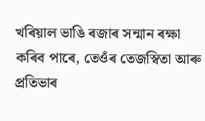খৰিয়াল ভাঙি ৰজাৰ সন্মান ৰক্ষা কৰিব পাৰে, তেওঁৰ তেজস্বিতা আৰু প্ৰতিভাৰ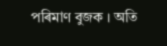পৰিমাণ বুজক । অতি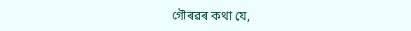গৌৰৱৰ কথা যে,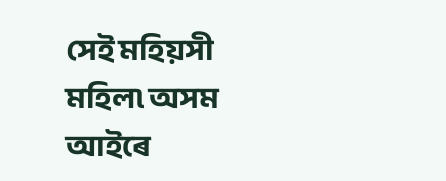সেই মহিয়সী মহিল৷ অসম আইৰে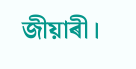জীয়াৰী।